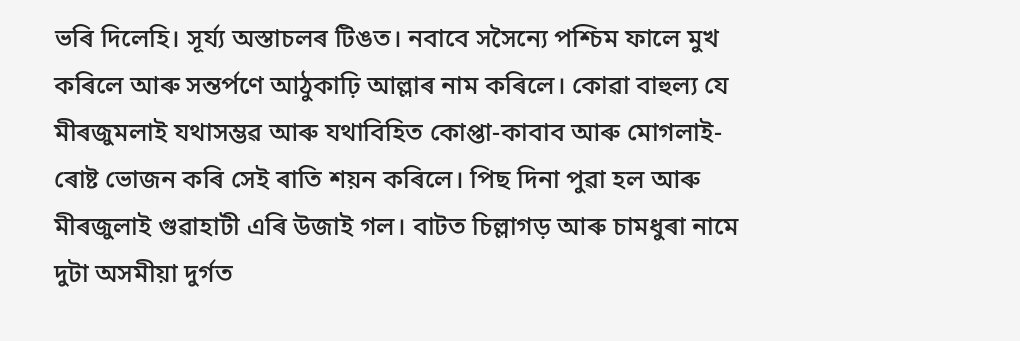ভৰি দিলেহি। সূৰ্য্য অস্তাচলৰ টিঙত। নবাবে সসৈন্যে পশ্চিম ফালে মুখ কৰিলে আৰু সন্তৰ্পণে আঠুকাঢ়ি আল্লাৰ নাম কৰিলে। কোৱা বাহুল্য যে মীৰজুমলাই যথাসম্ভৱ আৰু যথাবিহিত কোপ্তা-কাবাব আৰু মোগলাই-ৰোষ্ট ভোজন কৰি সেই ৰাতি শয়ন কৰিলে। পিছ দিনা পুৱা হল আৰু মীৰজুলাই গুৱাহাটী এৰি উজাই গল। বাটত চিল্লাগড় আৰু চামধুৰা নামে দুটা অসমীয়া দুৰ্গত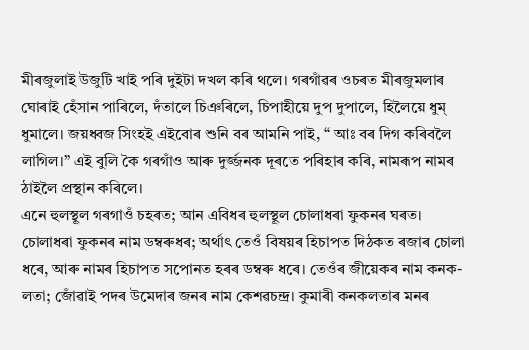মীৰজুলাই উজুটি খাই পৰি দুইটা দখল কৰি থলে। গৰগাঁৱৰ ওচৰত মীৰজুমলাৰ ঘোৰাই হেঁসান পাৰিলে, দঁতালে চিঞৰিলে, চিপাহীয়ে দুপ দুপালে, হিলৈয়ে ধুম্ ধুমালে। জয়ধ্বজ সিংহই এইবোৰ শুনি বৰ আমনি পাই, “ আঃ বৰ দিগ কৰিবলৈ লাগিল।” এই বুলি কৈ গৰগাঁও আৰু দুৰ্জ্জনক দূৰতে পৰিহাৰ কৰি, নামৰূপ নামৰ ঠাইলৈ প্ৰস্থান কৰিলে।
এনে হুলস্থূল গৰগাওঁ চহৰত; আন এবিধৰ হুলস্থূল চোলাধৰা ফুকনৰ ঘৰত। চোলাধৰা ফুকনৰ নাম ডম্বৰুধৰ; অৰ্থাৎ তেওঁ বিষয়ৰ হিচাপত দিঠকত ৰজাৰ চোলা ধৰে, আৰু নামৰ হিচাপত সপোনত হৰৰ ডম্বৰু ধৰে। তেওঁৰ জীয়েকৰ নাম কনক- লতা; জোঁৱাই পদৰ উমেদাৰ জনৰ নাম কেশৱচন্দ্ৰ। কুমাৰী কনকলতাৰ মনৰ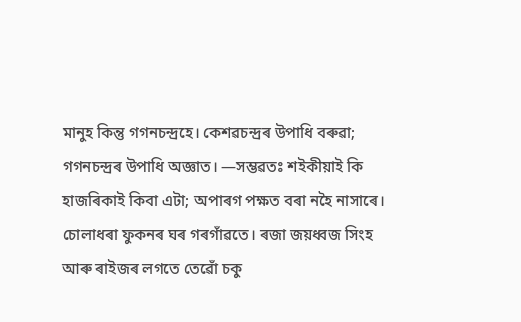মানুহ কিন্তু গগনচন্দ্ৰহে। কেশৱচন্দ্ৰৰ উপাধি বৰুৱা; গগনচন্দ্ৰৰ উপাধি অজ্ঞাত। —সম্ভৱতঃ শইকীয়াই কি হাজৰিকাই কিবা এটা; অপাৰগ পক্ষত বৰা নহৈ নাসাৰে।
চোলাধৰা ফুকনৰ ঘৰ গৰগাঁৱতে। ৰজা জয়ধ্বজ সিংহ আৰু ৰাইজৰ লগতে তেৱোঁ চকু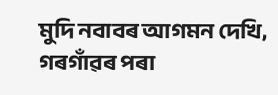মুদি নবাবৰ আগমন দেখি, গৰগাঁৱৰ পৰা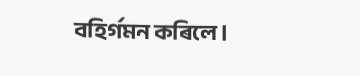বহিৰ্গমন কৰিলে।